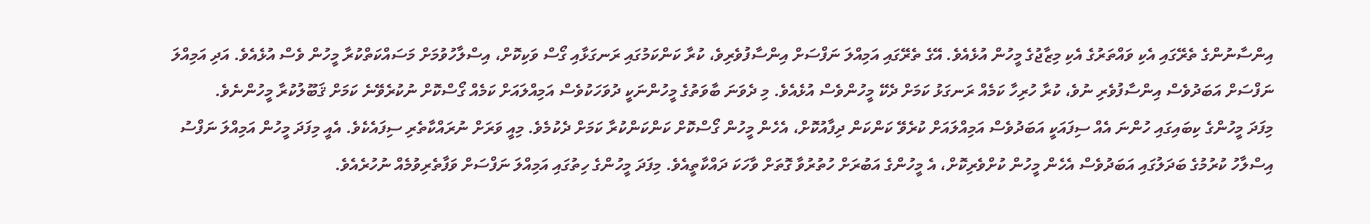އިންސާނުންގެ ތެރޭގައި އެކި ވައްތަރުގެ އެކި މިޒާޖުގެ މީހުން އުޅެއެވެ. އޭގެ ތެރޭގައި އަމިއްލަ ނަފްސަށް އިންސާފުވެރިވެ، ކުރާ ކަންކަމުގައި ރަނގަޅާއި ގޯސް ވަކިކޮށް، އިސްލާހުވުމަށް މަސައްކަތްކުރާ މީހުން ވެސް އުޅެއެވެ. އަދި އަމިއްލަ ނަފްސަށް އަބަދުވެސް އިންސާފުވެރި ނުވެ، ކުރާ ހުރިހާ ކަމެއް ރަނގަޅު ކަމަށް ދެކޭ މީހުންވެސް އުޅެއެވެ. މި ދެވަނަ ބާވަތުގެ މީހުންނަކީ ދުވަހަކުވެސް އަމިއްލައަށް ކަމެއް ގޯސްކޮށް ނުކުރެވޭނެ ކަމަށް ޤަބޫލުކުރާ މީހުންނެވެ.
މިފަދަ މީހުންގެ ކިބައިގައި ހުންނަ އެއް ސިފައަކީ އަބަދުވެސް އަމިއްލައަށް ކުރެވޭ ކަންކަން ދިފާއުކޮށް، އެހެން މީހުން ގޯސްކޮށް ކަންކަންކުރާ ކަމަށް ދެކުމެވެ. މިއީ ވަރަށް ނުރައްކާތެރި ސިފައެކެވެ. އެއީ މިފަދަ މީހުން އަމިއްލަ ނަފްސު އިސްލާހު ކުރުމުގެ ބަދަލުގައި އަބަދުވެސް އެހެން މީހުން ކުށްވެރިކޮށް، އެ މީހުންގެ އަބުރަށް ހުތުރުވާ ގޮތަށް ވާހަކަ ދައްކާތީއެވެ. މިފަދަ މީހުންގެ ހިތުގައި އަމިއްލަ ނަފްސަށް ވަފާތެރިވުމެއް ނުހުރެއެވެ.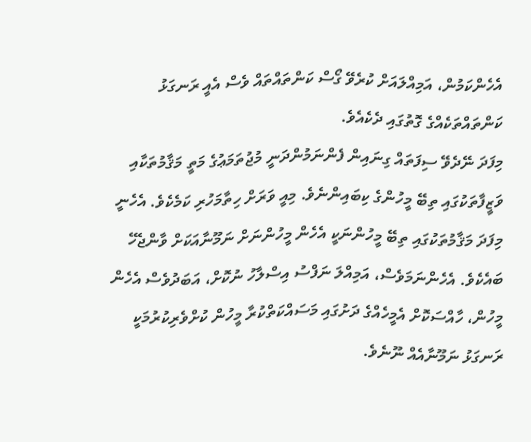އެހެންކަމުން، އަމިއްލައަށް ކުރެވޭ ގޯސް ކަންތައްތައް ވެސް އެއީ ރަނގަޅު ކަންތައްތަކެއްގެ ގޮތުގައި ދެކެއެވެ.
މިފަދަ ނޭދެވޭ ސިފަތައް ގިނައިން ފެންނަމުންދަނީ މުޖުތަމަޢުގެ މަތީ މަޤާމުތަކާއި ވަޒީފާތަކުގައި ތިބޭ މީހުންގެ ކިބައިންނެވެ. މިއީ ވަރަށް ހިތާމަހުރި ކަމެކެވެ. އެހެނީ މިފަދަ މަޤާމުތަކުގައި ތިބޭ މީހުންނަކީ އެހެން މީހުންނަށް ނަމޫނާއަކަށް ވާންޖެހޭ ބައެކެވެ. އެހެންނަމަވެސް، އަމިއްލަ ނަފްސު އިސްލާހު ނުކޮށް، އަބަދުވެސް އެހެން މީހުން، ހާއްސަކޮށް އެމީހެއްގެ ދަށުގައި މަސައްކަތްކުރާ މީހުން ކުށްވެރިކުރުމަކީ ރަނގަޅު ނަމޫނާއެއް ނޫނެވެ.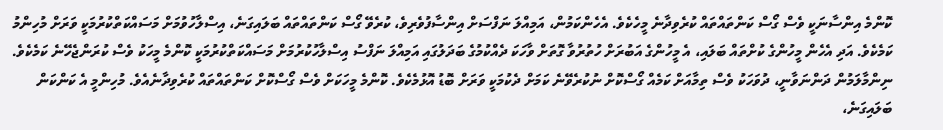ކޮންމެ އިންސާނަކީ ވެސް ގޯސް ކަންތައްތައް ކުރެވިދާނެ މީހެކެވެ. އެހެންކަމުން، އަމިއްލަ ނަފްސަށް އިންސާފުވެރިވެ، ކުރެވޭ ގޯސް ކަންތައްތައް ބަލައިގަނެ، އިސްލާހުވުމަށް މަސައްކަތްކުރުމަކީ ވަރަށް މުހިންމު ކަމެކެވެ. އަދި އެހެން މީހުންގެ ކުށްތައް ބަލައި، އެ މީހުންގެ އަބުރަށް ހުތުރުވާ ގޮތަށް ވާހަކަ ދެއްކުމުގެ ބަދަލުގައި އަމިއްލަ ނަފްސު އިސްލާހުކުރުމަށް މަސައްކަތްކުރުމަކީ ކޮންމެ މީހަކު ވެސް ކުރަންޖެހޭނެ ކަމެކެވެ.
ނިންމާލަމުން ދަންނަވާނީ، ދުވަހަކު ވެސް ތިމާއަށް ކަމެއް ގޯސްކޮށް ނުކުރެވޭނެ ކަމަށް ދެކުމަކީ ވަރަށް ބޮޑު އޮޅުމެކެވެ. ކޮންމެ މީހަކަށް ވެސް ގޯސްކޮށް ކަންތައްތައް ކުރެވިދާނެއެވެ. މުހިންމީ އެ ކަންކަން ބަލައިގަނެ،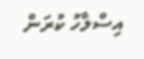އިސްލާހު ކުރަން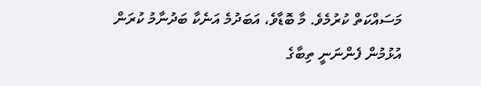މަސައްކަތް ކުރުމެވެ. މާ ބޮޑާވެ، އަބަދުމެ އަނެކާ ބަދުނާމު ކުރަން އުޅުމުން ފެންނަނީ ތިބާގެ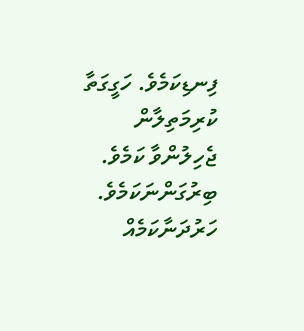ފިނޑިކަމެވެ. ހަގީގަތާ ކުރިމަތިލާން ޖެހިލުންވާ ކަމެވެ. ބިރުގަންނަކަމެވެ. ހަރުދަނާކަމެއް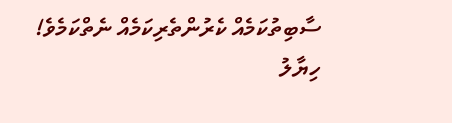ސާބިތުކަމެއް ކެރުންތެރިކަމެއް ނެތްކަމެވެ!
ހިޔާލު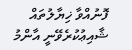ފޮނުއްވާ ޚިޔާލުތައް ޝާއިޢުކުރެވޭނީ އާންމު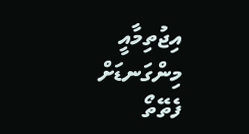އިޖުތިމާއީ މިންގަނޑަށް ފެތޭތޯ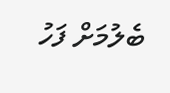ބެލުމަށް ފަހު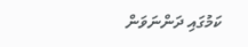ކަމުގައި ދަންނަވަން